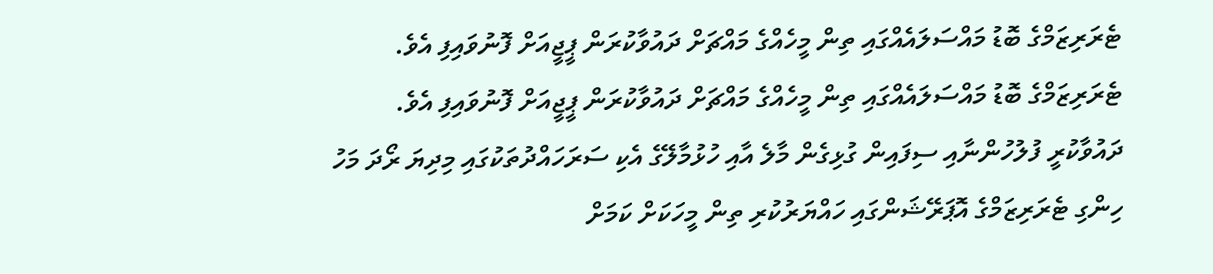ޓެރަރިޒަމްގެ ބޮޑު މައްސަލައެއްގައި ތިން މީހެއްގެ މައްޗަށް ދައުވާކުރަން ޕީޖީއަށް ފޮނުވައިފި އެވެ.
ޓެރަރިޒަމްގެ ބޮޑު މައްސަލައެއްގައި ތިން މީހެއްގެ މައްޗަށް ދައުވާކުރަން ޕީޖީއަށް ފޮނުވައިފި އެވެ.
ދައުވާކުރީ ފުލުހުންނާއި ސިފައިން ގުޅިގެން މާލެ އާއި ހުޅުމާލޭގެ އެކި ސަރަހައްދުތަކުގައި މިދިޔަ ރޯދަ މަހު ހިންގި ޓެރަރިޒަމްގެ އޮޕަރޭޝަންގައި ހައްޔަރުކުރި ތިން މީހަކަށް ކަމަށް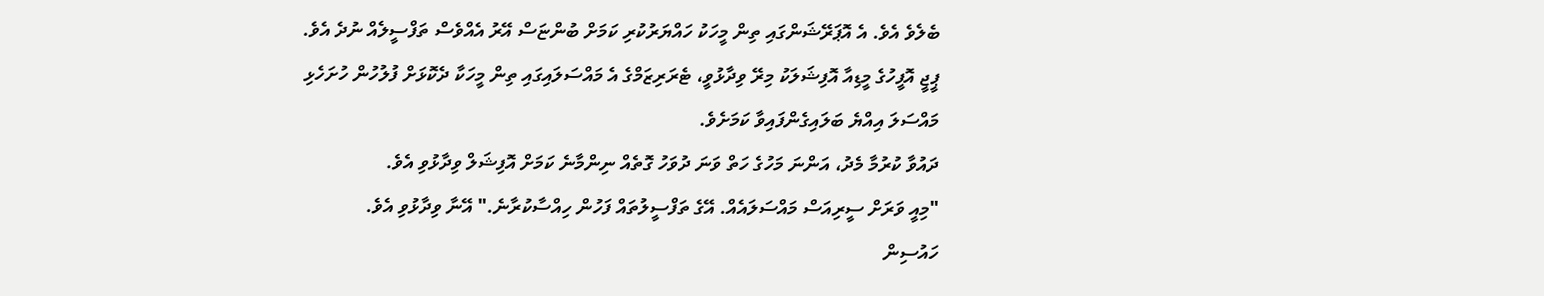ބެލެވެ އެވެ. އެ އޮޕަރޭޝަންގައި ތިން މީހަކު ހައްޔަރުކުރި ކަމަށް ބުންޏަސް އޭރު އެއްވެސް ތަފްސީލެއް ނުދެ އެވެ.
ޕީޖީ އޮފީހުގެ މީޑިއާ އޮފިޝަލަކު މިރޭ ވިދާޅުވީ، ޓެރަރިޒަމްގެ އެ މައްސަލައިގައި ތިން މީހަކާ ދެކޮޅަށް ފުލުހުން ހުށަހެޅި މައްސަލަ އިއްޔެ ބަލައިގެންފައިވާ ކަމަށެވެ.
ދައުވާ ކުރުމާ މެދު، އަންނަ މަހުގެ ހަތް ވަނަ ދުވަހު ގޮތެއް ނިންމާނެ ކަމަށް އޮފިޝަލް ވިދާޅުވި އެވެ.
"މިއީ ވަރަށް ސީރިއަސް މައްސަލައެއް. އޭގެ ތަފްސީލުތައް ފަހުން ހިއްސާކުރާނެ." އޭނާ ވިދާޅުވި އެވެ.
ހައުސިން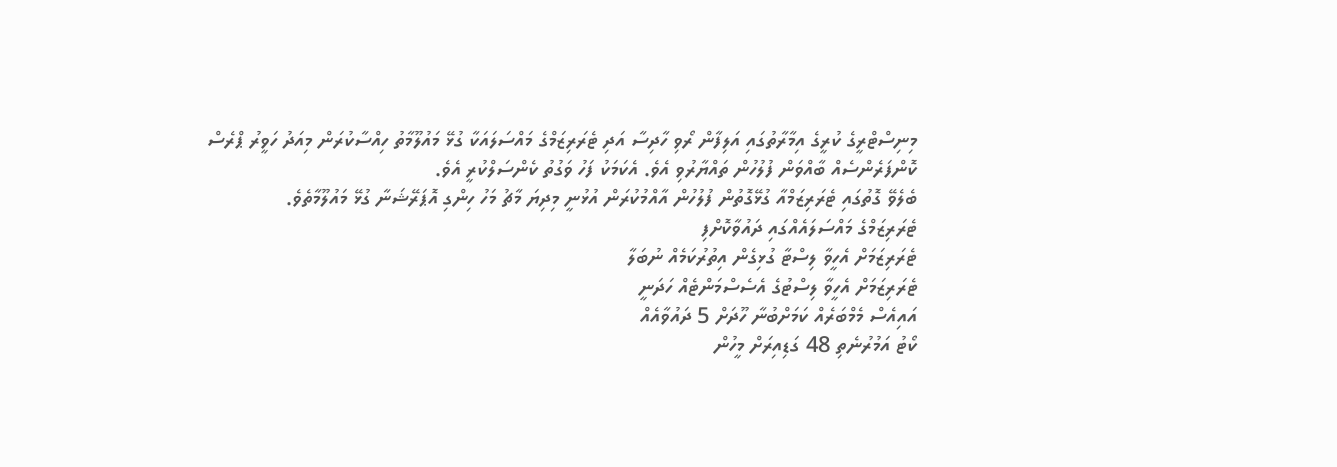މިނިސްޓްރީގެ ކުރީގެ އިމާރާތުގައި އަލިފާން ރޯވި ހާދިސާ އަދި ޓެރަރިޒަމްގެ މައްސަލައަކާ ގުޅޭ މައުލޫމާތު ހިއްސާކުރަން މިއަދު ހަވީރު ޕްރެސް ކޮންފަރެންސެއް ބާއްވަން ފުލުހުން ތައްޔާރުވި އެވެ. އެކަމަކު ފަހު ވަގުތު ކެންސަލްކުރީ އެވެ.
ބެލެވޭ ގޮތުގައި ޓެރަރިޒަމްއާ ގުޅޭގޮތުން ފުލުހުން އާއްމުކުރަން އުޅުނީ މިދިޔަ މާޗު މަހު ހިންގި އޮޕަރޭޝަނާ ގުޅޭ މައުލޫމާތެވެ.
ޓެރަރިޒަމްގެ މައްސަލައެއްގައި ދައުވާކޮށްފި
ޓެރަރިޒަމަށް އެހީވާ ލިސްޓާ ގުޅިގެން އިތުރުކަމެއް ނުބަލާ
ޓެރަރިޒަމަށް އެހީވާ ލިސްޓުގެ އެސެސްމަންޓެއް ހަދަނީ
އައިއެސް މެމްބަރެއް ކަމަށްބުނާ ހޫދަށް 5 ދައުވާއެއް
ކޯޓު އަމުރުނެތި 48 ގަޑިއިރަށް މީހުން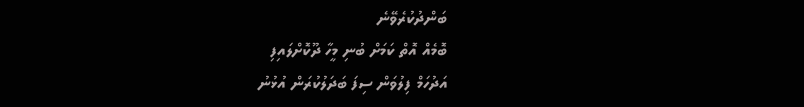ބަންދުކުރެވޭނެ
ބޮމެއް އޮތް ކަމަށް ބުނި މީހާ ދޫކޮށްލައިފި
އަދުހަމް ފިލުވަން ސިފަ ބަދަލުކުރަން އުޅުނު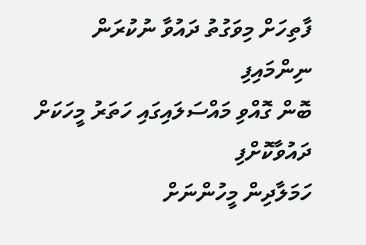ފާތިހަށް މިވަގުތު ދައުވާ ނުކުރަން ނިންމައިފި
ބޮން ގޮއްވި މައްސަލައިގައި ހަތަރު މީހަކަށް ދައުވާކޮށްފި
ހަމަލާދިން މީހުންނަށް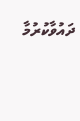ދައުވާކުރުމާ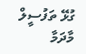ގުޅޭ ތަފުސީލް މާދަމާ